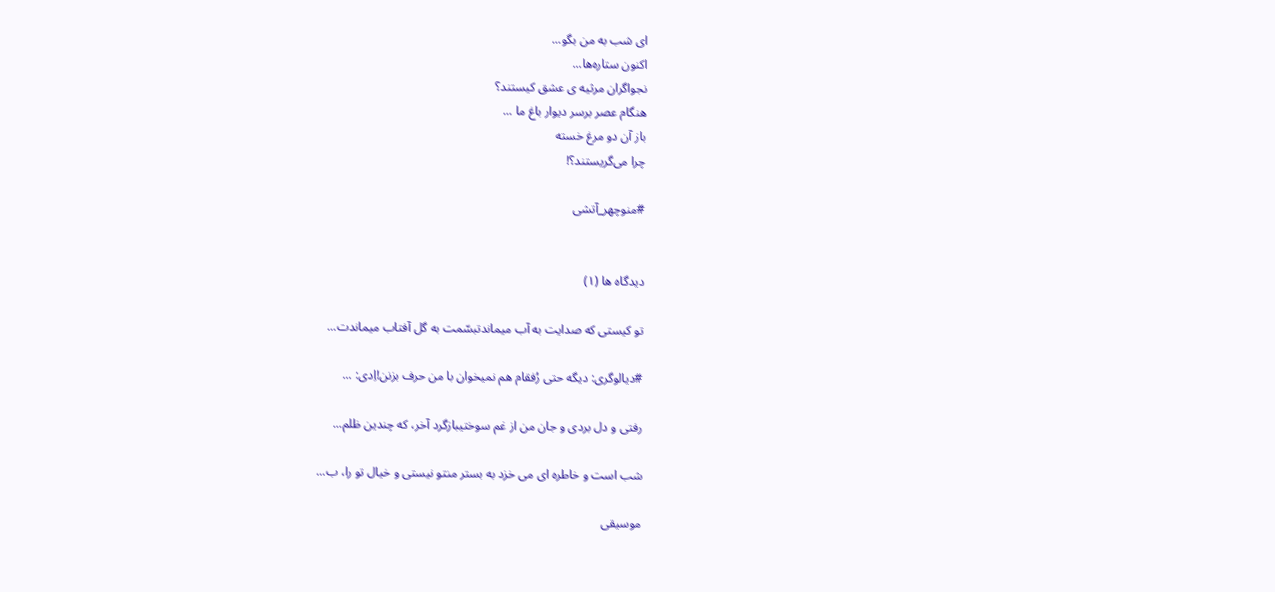ای شب به من بگو...
اکنون ستاره‌ها...
نجواگران مرثیه ی عشق کیستند؟
هنگام عصر برسر دیوار باغ ما ...
باز آن دو مرغ خسته
چرا می‌گریستند؟!

#منوچهر_آتشی


دیدگاه ها (۱)

تو کیستی که صدایت به آب میماندتبسّمت به گل آفتاب میماندت...

#دیالوگری: دیگه حتی رُفقام هم نمیخوان با من حرف بزنن!اِدی: ...

رفتی و دل بردی و جان من از غم سوختیبازگرد آخر، که چندین ظلم...

شب است و خاطره ای می خزد به بستر منتو نیستی و خیال تو را، ب...

موسیقی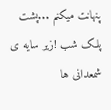پنهانت میکنم ...پشت پلک شب !زیر سایه ی شمعدانی ها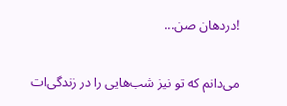!دردهان صن...

می‌دانم که تو نیز شب‌هایی را در زندگی‌ات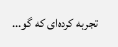تجربه کرده‌ای که گو...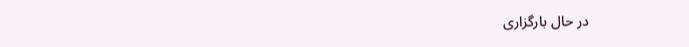در حال بارگزاری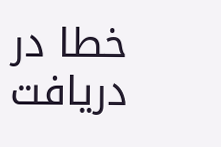خطا در دریافت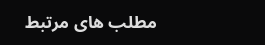مطلب های مرتبط